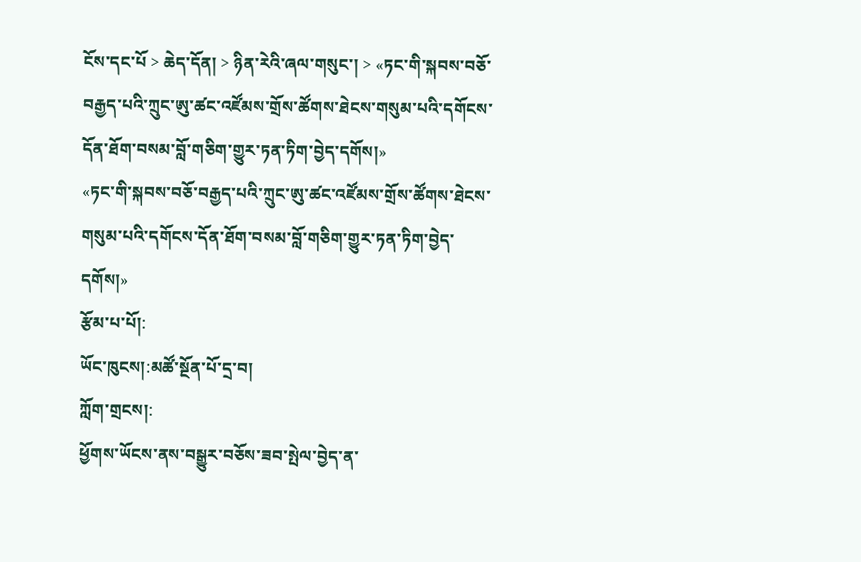ངོས་དང་པོ > ཆེད་དོན། > ཉིན་རེའི་ཞལ་གསུང་། > «ཏང་གི་སྐབས་བཅོ་བརྒྱད་པའི་ཀྲུང་ཨུ་ཚང་འཛོམས་གྲོས་ཚོགས་ཐེངས་གསུམ་པའི་དགོངས་དོན་ཐོག་བསམ་བློ་གཅིག་གྱུར་ཏན་ཏིག་བྱེད་དགོས།»
«ཏང་གི་སྐབས་བཅོ་བརྒྱད་པའི་ཀྲུང་ཨུ་ཚང་འཛོམས་གྲོས་ཚོགས་ཐེངས་གསུམ་པའི་དགོངས་དོན་ཐོག་བསམ་བློ་གཅིག་གྱུར་ཏན་ཏིག་བྱེད་དགོས།»
རྩོམ་པ་པོ།:
ཡོང་ཁུངས།:མཚོ་སྔོན་པོ་དྲ་བ།
ཀློག་གྲངས།:
ཕྱོགས་ཡོངས་ནས་བསྒྱུར་བཅོས་ཟབ་སྤེལ་བྱེད་ན་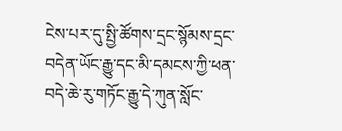ངེས་པར་དུ་སྤྱི་ཚོགས་དྲང་སྙོམས་དྲང་བདེན་ཡོང་རྒྱུ་དང་མི་དམངས་ཀྱི་ཕན་བདེ་ཆེ་རུ་གཏོང་རྒྱུ་དེ་ཀུན་སློང་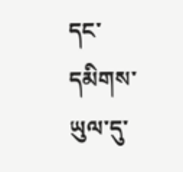དང་དམིགས་ཡུལ་དུ་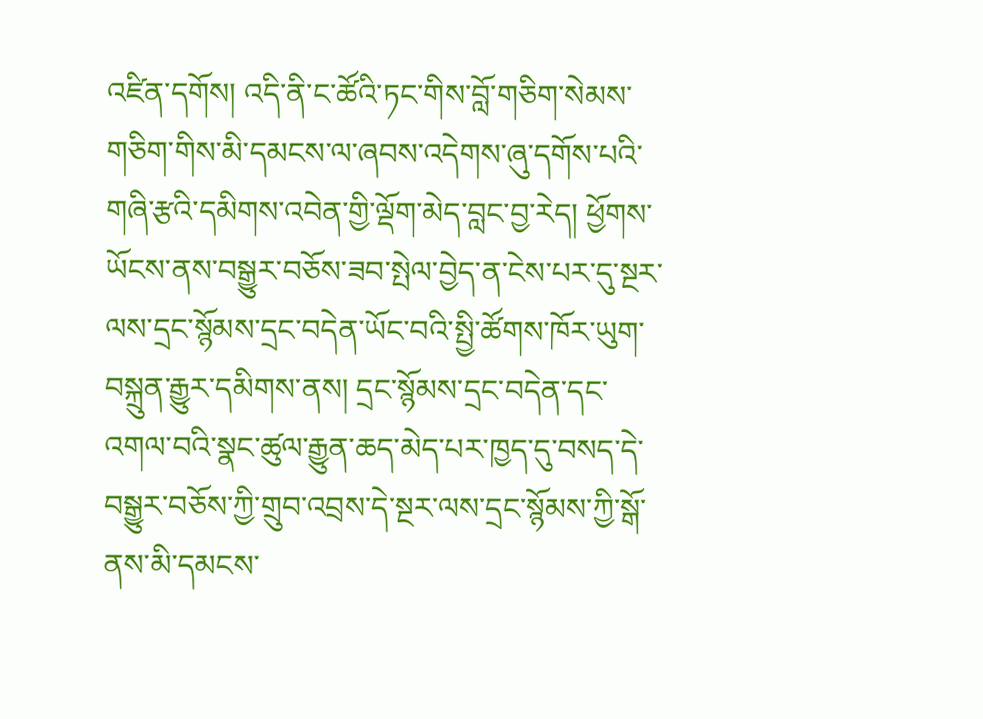འཛིན་དགོས། འདི་ནི་ང་ཚོའི་ཏང་གིས་བློ་གཅིག་སེམས་གཅིག་གིས་མི་དམངས་ལ་ཞབས་འདེགས་ཞུ་དགོས་པའི་གཞི་རྩའི་དམིགས་འབེན་གྱི་ལྡོག་མེད་བླང་བྱ་རེད། ཕྱོགས་ཡོངས་ནས་བསྒྱུར་བཅོས་ཟབ་སྤེལ་བྱེད་ན་ངེས་པར་དུ་སྔར་ལས་དྲང་སྙོམས་དྲང་བདེན་ཡོང་བའི་སྤྱི་ཚོགས་ཁོར་ཡུག་བསྐྲུན་རྒྱུར་དམིགས་ནས། དྲང་སྙོམས་དྲང་བདེན་དང་འགལ་བའི་སྣང་ཚུལ་རྒྱུན་ཆད་མེད་པར་ཁྱད་དུ་བསད་དེ་བསྒྱུར་བཅོས་ཀྱི་གྲུབ་འབྲས་དེ་སྔར་ལས་དྲང་སྙོམས་ཀྱི་སྒོ་ནས་མི་དམངས་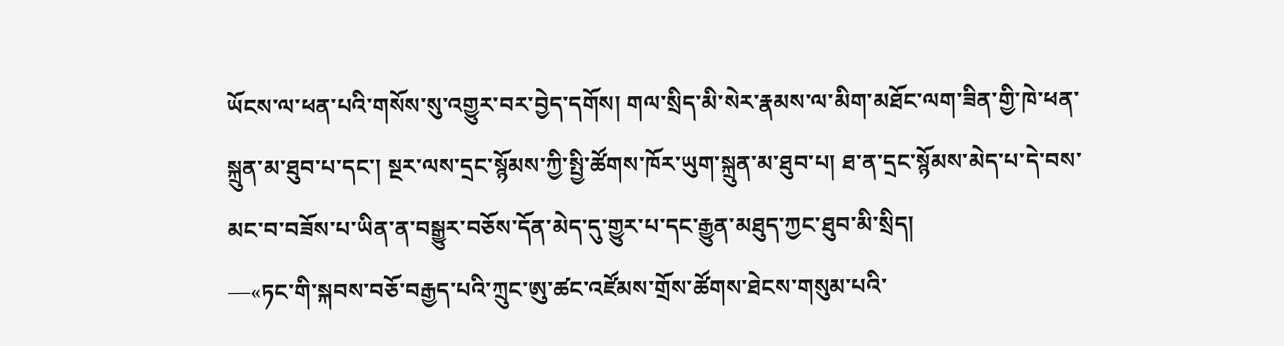ཡོངས་ལ་ཕན་པའི་གསོས་སུ་འགྱུར་བར་བྱེད་དགོས། གལ་སྲིད་མི་སེར་རྣམས་ལ་མིག་མཐོང་ལག་ཟིན་གྱི་ཁེ་ཕན་སྐྲུན་མ་ཐུབ་པ་དང་། སྔར་ལས་དྲང་སྙོམས་ཀྱི་སྤྱི་ཚོགས་ཁོར་ཡུག་སྐྲུན་མ་ཐུབ་པ། ཐ་ན་དྲང་སྙོམས་མེད་པ་དེ་བས་མང་བ་བཟོས་པ་ཡིན་ན་བསྒྱུར་བཅོས་དོན་མེད་དུ་གྱུར་པ་དང་རྒྱུན་མཐུད་ཀྱང་ཐུབ་མི་སྲིད།
—«ཏང་གི་སྐབས་བཅོ་བརྒྱད་པའི་ཀྲུང་ཨུ་ཚང་འཛོམས་གྲོས་ཚོགས་ཐེངས་གསུམ་པའི་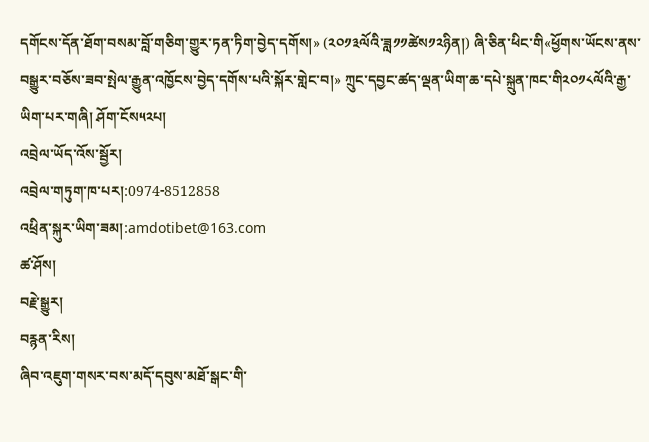དགོངས་དོན་ཐོག་བསམ་བློ་གཅིག་གྱུར་ཏན་ཏིག་བྱེད་དགོས།» (༢༠༡༣ལོའི་ཟླ༡༡ཚེས༡༢ཉིན།) ཞི་ཅིན་ཕིང་གི«ཕྱོགས་ཡོངས་ནས་བསྒྱུར་བཅོས་ཟབ་སྤེལ་རྒྱུན་འཁྱོངས་བྱེད་དགོས་པའི་སྐོར་གླེང་བ།» ཀྲུང་དབྱང་ཚད་ལྡན་ཡིག་ཆ་དཔེ་སྐྲུན་ཁང་གི༢༠༡༨ལོའི་རྒྱ་ཡིག་པར་གཞི། ཤོག་ངོས༥༢པ།
འབྲེལ་ཡོད་འོས་སྦྱོར།
འབྲེལ་གཏུག་ཁ་པར།:0974-8512858
འཕྲིན་སྐུར་ཡིག་ཟམ།:amdotibet@163.com
ཚ་ཤོས།
བརྗེ་སྒྱུར།
བརྙན་རིས།
ཞིབ་འཇུག་གསར་བས་མདོ་དབུས་མཐོ་སྒང་གི་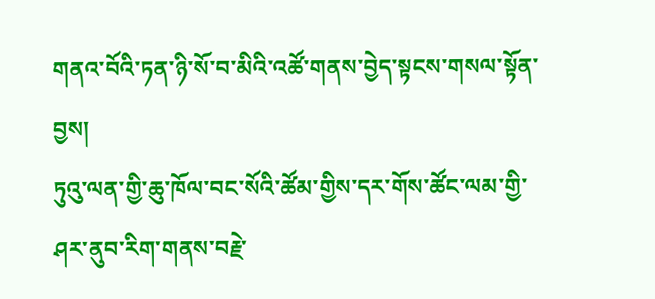གནའ་བོའི་ཏན་ཉི་སོ་བ་མིའི་འཚོ་གནས་བྱེད་སྟངས་གསལ་སྟོན་བྱས།
ཏུའུ་ལན་གྱི་ཆུ་ཁོལ་བང་སོའི་ཚོམ་གྱིས་དར་གོས་ཚོང་ལམ་གྱི་ཤར་ནུབ་རིག་གནས་བརྗེ་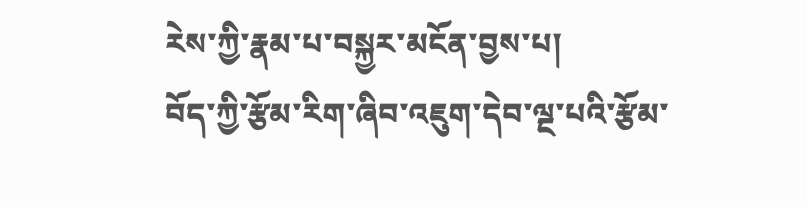རེས་ཀྱི་རྣམ་པ་བསྐྱར་མངོན་བྱས་པ།
བོད་ཀྱི་རྩོམ་རིག་ཞིབ་འཇུག་དེབ་ལྔ་པའི་རྩོམ་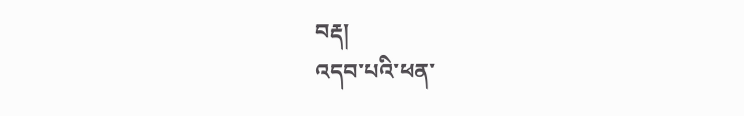བརྡ།
འདབ་པའི་ཕན་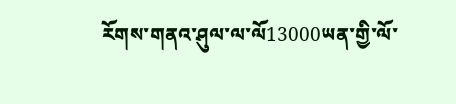རོགས་གནའ་ཤུལ་ལ་ལོ13000ཡན་གྱི་ལོ་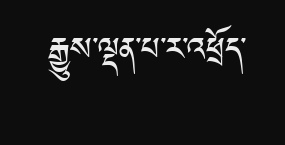རྒྱུས་ལྡན་པ་ར་འཕྲོད་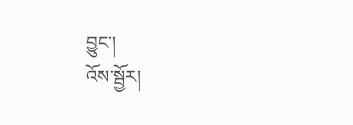བྱུང་།
འོས་སྦྱོར།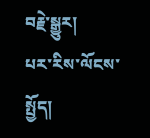བརྗེ་སྒྱུར།
པར་རིས་ལོངས་སྤྱོད།